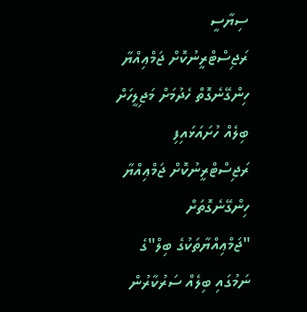ސިޔާސީ
ރަޖިސްޓްރީނުކޮށް ޖަމްޢިއްޔާ ހިންގޭނެގޮތް ހެދުމަށް މަޖިލީހަށް ބިލެއް ހުށައަޅައިފި
ރަޖިސްޓްރީނުކޮށް ޖަމްޢިއްޔާ ހިންގޭނެގޮތަށް "ޖަމްޢިއްޔާތަކުގެ ބިލް"ގެ ނަމުގައި ބިލެއް ސަރުކާރުން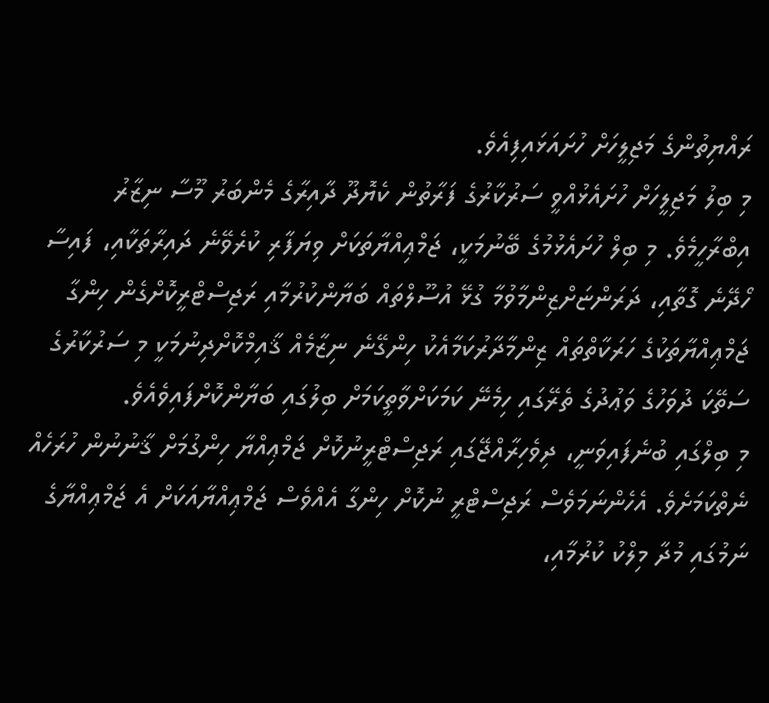ރައްޔިތުންގެ މަޖިލީހަށް ހުށައަޅައިފިއެވެ.
މި ބިލު މަޖިލީހަށް ހުށައެޅުއްވީ ސަރުކާރުގެ ފަރާތުން ކެޔޮދޫ ދާއިރާގެ މެންބަރު މޫސާ ނިޒާރު އިބްރާހީމެވެ. މި ބިލް ހުށައެޅުމުގެ ބޭނުމަކީ، ޖަމްޢިއްޔާތަކަށް ވިޔަފާރި ކުރެވޭނެ ދައިރާތަކާއި، ފައިސާ ހޯދޭނެ ގޮތާއި، ދަރަންޏަށްޒިންމާވުމާ ގުޅޭ އުސޫލްތައް ބަޔާންކުރުމާއި ރަޖިސްޓްރީކޮށްގެން ހިންގާ ޖަމްޢިއްޔާތަކުގެ ހަރަކާތްތައް ޒިންމާދާރުކަމާއެކު ހިންގޭނެ ނިޒާމެއް ޤާއިމްކޮށްދިނުމަކީ މި ސަރުކާރުގެ ސަތޭކަ ދުވަހުގެ ވަޢުދުގެ ތެރޭގައި ހިމެނޭ ކަމަކަށްވާތީކަމަށް ބިލުގައި ބަޔާންކޮށްފައިވެއެވެ.
މި ބިލްގައި ބުނެފައިވަނީ، ދިވެހިރާއްޖޭގައި ރަޖިސްޓްރީނުކޮށް ޖަމްޢިއްޔާ ހިންގުމަށް ޤާނުނުން ހުރަހެއް ނެތްކަމަށެވެ. އެހެންނަމަވެސް ރަޖިސްޓްރީ ނުކޮށް ހިންގާ އެއްވެސް ޖަމްޢިއްޔާއަކަށް އެ ޖަމްޢިއްޔާގެ ނަމުގައި މުދާ މިލްކު ކުރުމާއި،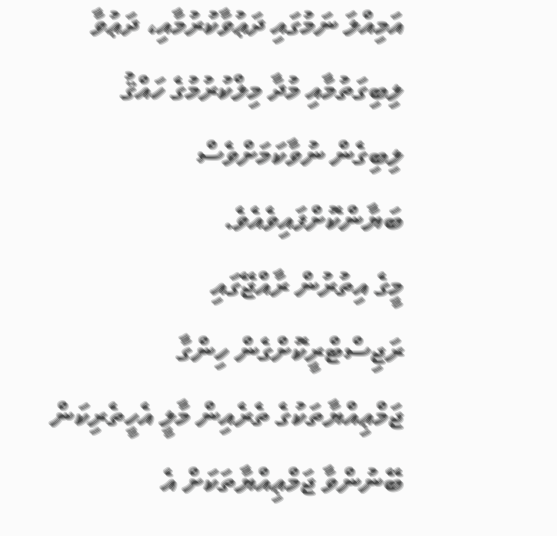އަމިއްލަ ނަމުގައި ދަޢުވާކުރުމާއި، ދަޢުވާ ލިބިގަތުމާއި މުދާ މިލްކުރުމުގެ ހައްޤު ލިބިގެން ނުވާކަމަށްވެސް ބަޔާންކޮށްފައިވެއެވެ.
މީގެ އިތުރުން ރާއްޖޭގައި ރަޖިސްޓްރީކޮށްގެން ހިންގާ ޖަމްޢިއްޔާތަކުގެ ތެރެއިން މާލީ އެހީތެރިކަން ބޭނުންވާ ޖަމްޢިއްޔާތަކަށް އެ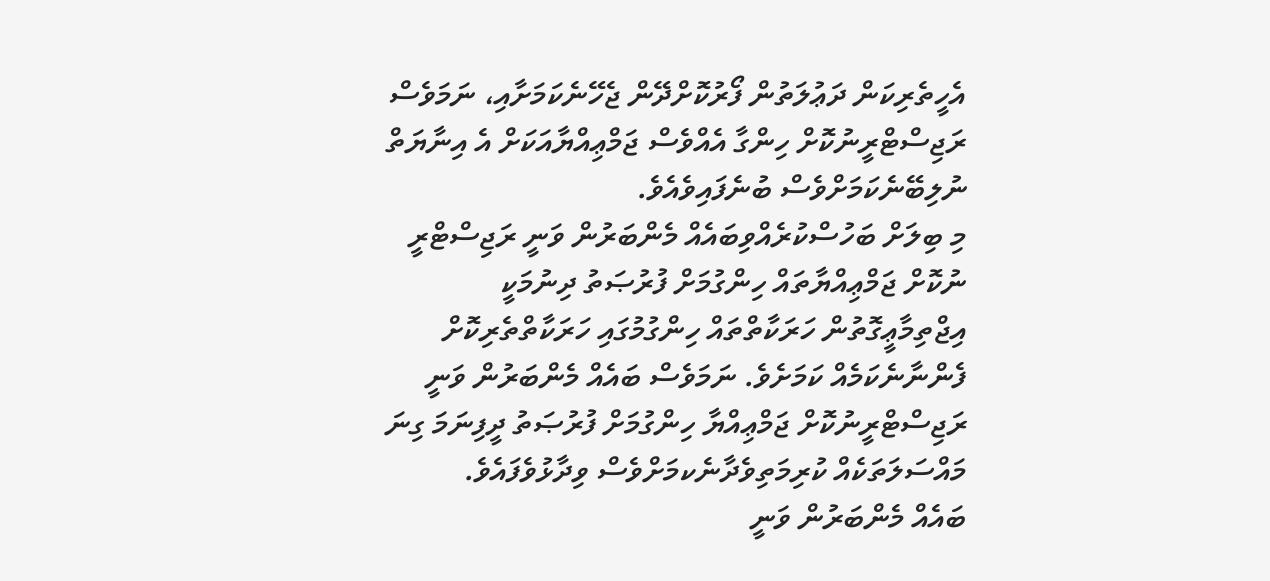އެހީތެރިކަން ދަޢުލަތުން ފޯރުކޮށްދޭން ޖެހޭނެކަމަށާއި، ނަމަވެސް ރަޖިސްޓްރީނުކޮށް ހިންގާ އެއްވެސް ޖަމްޢިއްޔާއަކަށް އެ އިނާޔަތް ނުލިބޭނެކަމަށްވެސް ބުނެފައިވެއެވެ.
މި ބިލަށް ބަހުސްކުރެއްވިބައެއް މެންބަރުން ވަނީ ރަޖިސްޓްރީ ނުކޮށް ޖަމްޢިއްޔާތައް ހިންގުމަށް ފުރުޞަތު ދިނުމަކީ އިޖްތިމާޢީގޮތުން ހަރަކާތްތައް ހިންގުމުގައި ހަރަކާތްތެރިކޮށް ފެންނާނެކަމެއް ކަމަށެވެ. ނަމަވެސް ބައެއް މެންބަރުން ވަނީ ރަޖިސްޓްރީނުކޮށް ޖަމްޢިއްޔާ ހިންގުމަށް ފުރުޞަތު ދީފިނަމަ ގިނަ މައްސަލަތަކެއް ކުރިމަތިވެދާނެކމަށްވެސް ވިދާޅުވެފައެވެ.
ބައެއް މެންބަރުން ވަނީ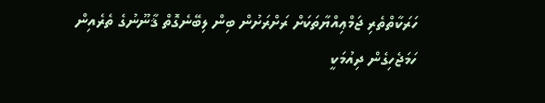ހަރަކާތްތެރި ޖަމްޢިއްޔާތަކަށް ރަށްރަށުން ބިން ލިބޭނެގޮތް ޤާނޫނުގެ ތެރެއިން ހަމަޖެހިގެން ދިއުމަކީ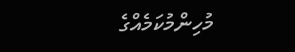މުހިންމުކަމެއްގެ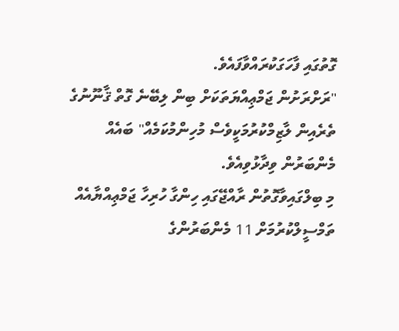ގޮތުގައި ފާހަގަކުރައްވާފައެވެ.
"ރަށްރަށުން ޖަމްޢިއްޔަތަކަށް ބިން ލިބޭނެ ގޮތް ޤާނޫނުގެ ތެރެއިން ލާޒިމްކުރުމަކީވެސް މުހިންމުކަމެއް" ބައެއް މެންބަރުން ވިދާޅުވިއެވެ.
މި ބިލްގައިވާގޮތުން ރާއްޖޭގައި ހިންގާ ހުރިހާ ޖަމްޢިއްޔާއެއް ތަމްސީލްކުރުމަށް 11 މެންބަރުންގެ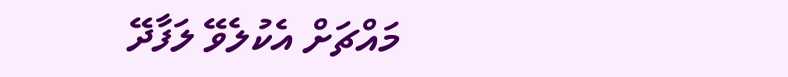މައްޗަށް އެކުލެވޭ ލަފާދޭ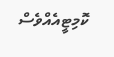ކޮމިޓީއެއްވެސް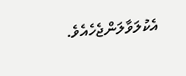އެކުލަވާލަންޖެހެއެވެ.